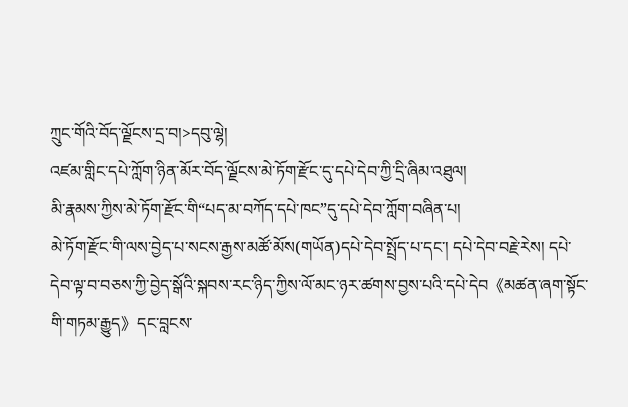ཀྲུང་གོའི་བོད་ལྗོངས་དྲ་བ།>དབུ་ལྷེ།
འཛམ་གླིང་དཔེ་ཀློག་ཉིན་མོར་བོད་ལྗོངས་མེ་ཏོག་རྫོང་དུ་དཔེ་དེབ་ཀྱི་དྲི་ཞིམ་འཐུལ།
མི་རྣམས་ཀྱིས་མེ་ཏོག་རྫོང་གི“པད་མ་བཀོད་དཔེ་ཁང”དུ་དཔེ་དེབ་ཀློག་བཞིན་པ།
མེ་ཏོག་རྫོང་གི་ལས་བྱེད་པ་སངས་རྒྱས་མཚོ་མོས(གཡོན)དཔེ་དེབ་སྤྲོད་པ་དང་། དཔེ་དེབ་བརྗེ་རེས། དཔེ་དེབ་ལྟ་བ་བཅས་ཀྱི་བྱེད་སྒོའི་སྐབས་རང་ཉིད་ཀྱིས་ལོ་མང་ཉར་ཚགས་བྱས་པའི་དཔེ་དེབ《མཚན་ཞག་སྟོང་གི་གཏམ་རྒྱུད》དང་བླངས་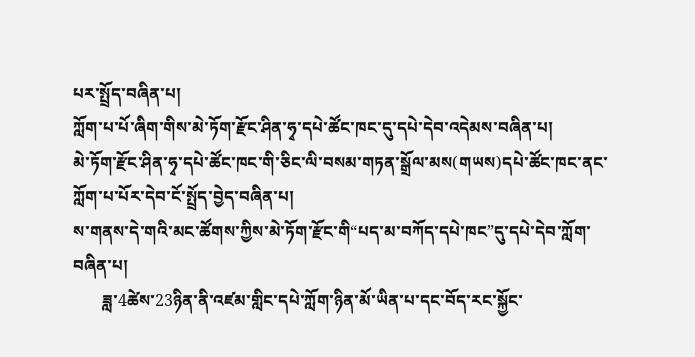པར་སྤྲོད་བཞིན་པ།
ཀློག་པ་པོ་ཞིག་གིས་མེ་ཏོག་རྫོང་ཤིན་ཧྭ་དཔེ་ཚོང་ཁང་དུ་དཔེ་དེབ་འདེམས་བཞིན་པ།
མེ་ཏོག་རྫོང་ཤིན་ཧྭ་དཔེ་ཚོང་ཁང་གི་ཅིང་ལི་བསམ་གཏན་སྒྲོལ་མས(གཡས)དཔེ་ཚོང་ཁང་ནང་ཀློག་པ་པོར་དེབ་ངོ་སྤྲོད་བྱེད་བཞིན་པ།
ས་གནས་དེ་གའི་མང་ཚོགས་ཀྱིས་མེ་ཏོག་རྫོང་གི“པད་མ་བཀོད་དཔེ་ཁང”དུ་དཔེ་དེབ་ཀློག་བཞིན་པ།
       ཟླ་4ཚེས་23ཉིན་ནི་འཛམ་གླིང་དཔེ་ཀློག་ཉིན་མོ་ཡིན་པ་དང་བོད་རང་སྐྱོང་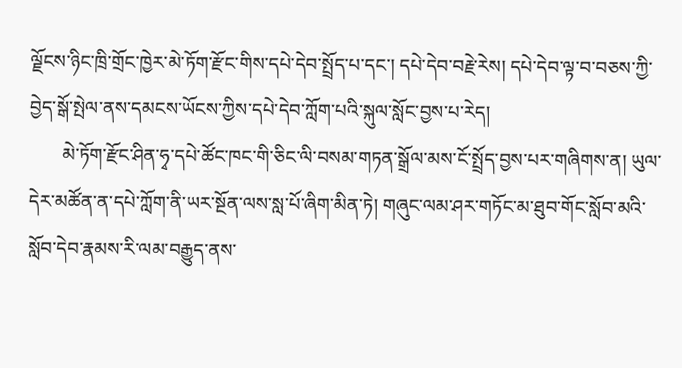ལྗོངས་ཉིང་ཁྲི་གྲོང་ཁྱེར་མེ་ཏོག་རྫོང་གིས་དཔེ་དེབ་སྤྲོད་པ་དང་། དཔེ་དེབ་བརྗེ་རེས། དཔེ་དེབ་ལྟ་བ་བཅས་ཀྱི་བྱེད་སྒོ་སྤེལ་ནས་དམངས་ཡོངས་ཀྱིས་དཔེ་དེབ་ཀློག་པའི་སྐུལ་སློང་བྱས་པ་རེད།
       མེ་ཏོག་རྫོང་ཤིན་ཧྭ་དཔེ་ཚོང་ཁང་གི་ཅིང་ལི་བསམ་གཏན་སྒྲོལ་མས་ངོ་སྤྲོད་བྱས་པར་གཞིགས་ན། ཡུལ་དེར་མཚོན་ན་དཔེ་ཀློག་ནི་ཡར་སྔོན་ལས་སླ་པོ་ཞིག་མིན་ཏེ། གཞུང་ལམ་ཤར་གཏོང་མ་ཐུབ་གོང་སློབ་མའི་སློབ་དེབ་རྣམས་རི་ལམ་བརྒྱུད་ནས་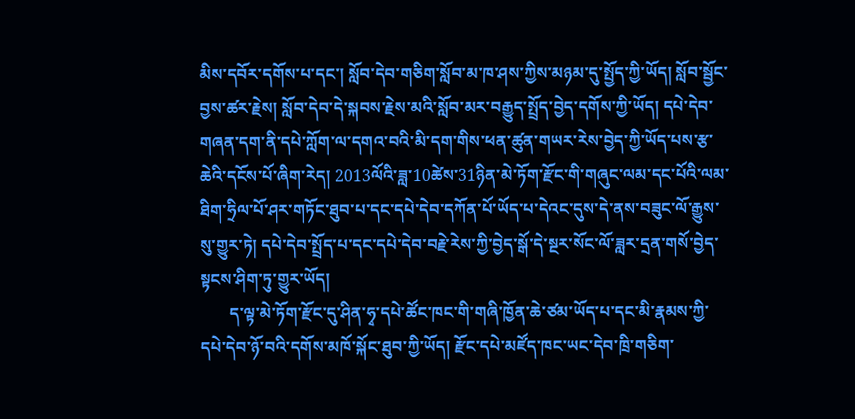མིས་དབོར་དགོས་པ་དང་། སློབ་དེབ་གཅིག་སློབ་མ་ཁ་ཤས་ཀྱིས་མཉམ་དུ་སྤྱོད་ཀྱི་ཡོད། སློབ་སྦྱོང་བྱས་ཚར་རྗེས། སློབ་དེབ་དེ་སྐབས་རྗེས་མའི་སློབ་མར་བརྒྱུད་སྤྲོད་བྱེད་དགོས་ཀྱི་ཡོད། དཔེ་དེབ་གཞན་དག་ནི་དཔེ་ཀློག་ལ་དགའ་བའི་མི་དག་གིས་ཕན་ཚུན་གཡར་རེས་བྱེད་ཀྱི་ཡོད་པས་རྩ་ཆེའི་དངོས་པོ་ཞིག་རེད། 2013ལོའི་ཟླ་10ཚེས་31ཉིན་མེ་ཏོག་རྫོང་གི་གཞུང་ལམ་དང་པོའི་ལམ་ཐིག་ཧྲིལ་པོ་ཤར་གཏོང་ཐུབ་པ་དང་དཔེ་དེབ་དཀོན་པོ་ཡོད་པ་དེའང་དུས་དེ་ནས་བཟུང་ལོ་རྒྱུས་སུ་གྱུར་ཏེ། དཔེ་དེབ་སྤྲོད་པ་དང་དཔེ་དེབ་བརྗེ་རེས་ཀྱི་བྱེད་སྒོ་དེ་སྔར་སོང་ལོ་ཟླར་དྲན་གསོ་བྱེད་སྟངས་ཤིག་ཏུ་གྱུར་ཡོད།
       ད་ལྟ་མེ་ཏོག་རྫོང་དུ་ཤིན་ཧྭ་དཔེ་ཚོང་ཁང་གི་གཞི་ཁྱོན་ཆེ་ཙམ་ཡོད་པ་དང་མི་རྣམས་ཀྱི་དཔེ་དེབ་ཉོ་བའི་དགོས་མཁོ་སྐོང་ཐུབ་ཀྱི་ཡོད། རྫོང་དཔེ་མཛོད་ཁང་ཡང་དེབ་ཁྲི་གཅིག་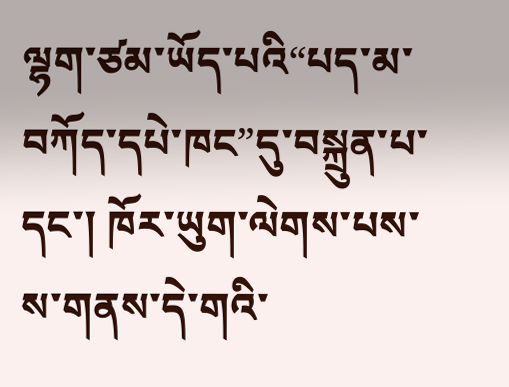ལྷག་ཙམ་ཡོད་པའི“པད་མ་བཀོད་དཔེ་ཁང”དུ་བསྐྲུན་པ་དང་། ཁོར་ཡུག་ལེགས་པས་ས་གནས་དེ་གའི་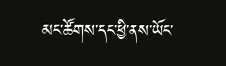མང་ཚོགས་དང་ཕྱི་ནས་ཡོང་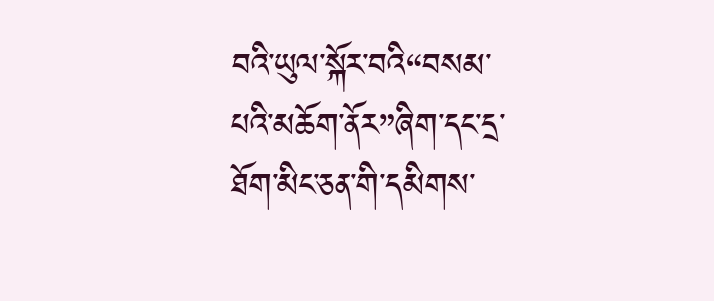བའི་ཡུལ་སྐོར་བའི“བསམ་པའི་མཆོག་ནོར”ཞིག་དང་དྲ་ཐོག་མིང་ཅན་གི་དམིགས་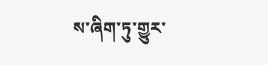ས་ཞིག་ཏུ་གྱུར་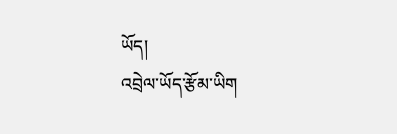ཡོད།
འབྲེལ་ཡོད་རྩོམ་ཡིག